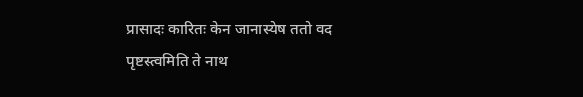प्रासादः कारितः केन जानास्येष ततो वद
पृष्टस्त्वमिति ते नाथ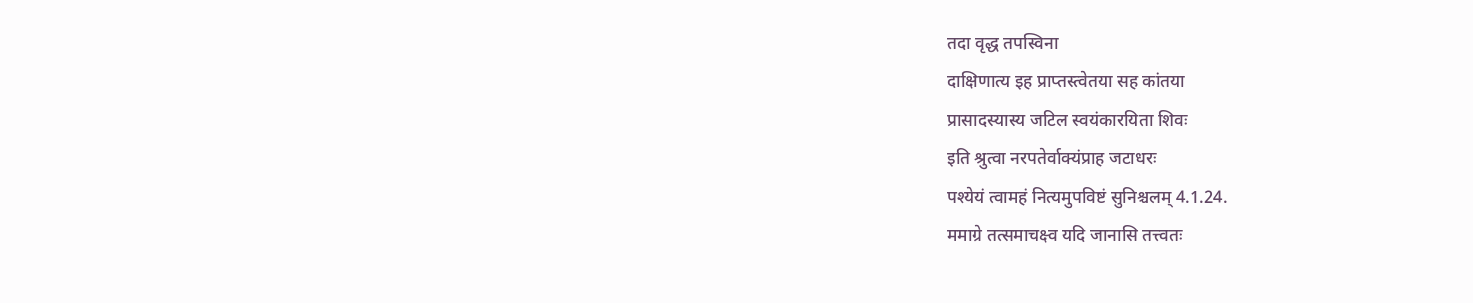तदा वृद्ध तपस्विना
दाक्षिणात्य इह प्राप्तस्त्वेतया सह कांतया
प्रासादस्यास्य जटिल स्वयंकारयिता शिवः
इति श्रुत्वा नरपतेर्वाक्यंप्राह जटाधरः
पश्येयं त्वामहं नित्यमुपविष्टं सुनिश्चलम् 4.1.24.
ममाग्रे तत्समाचक्ष्व यदि जानासि तत्त्वतः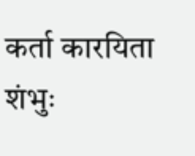कर्ता कारयिता शंभुः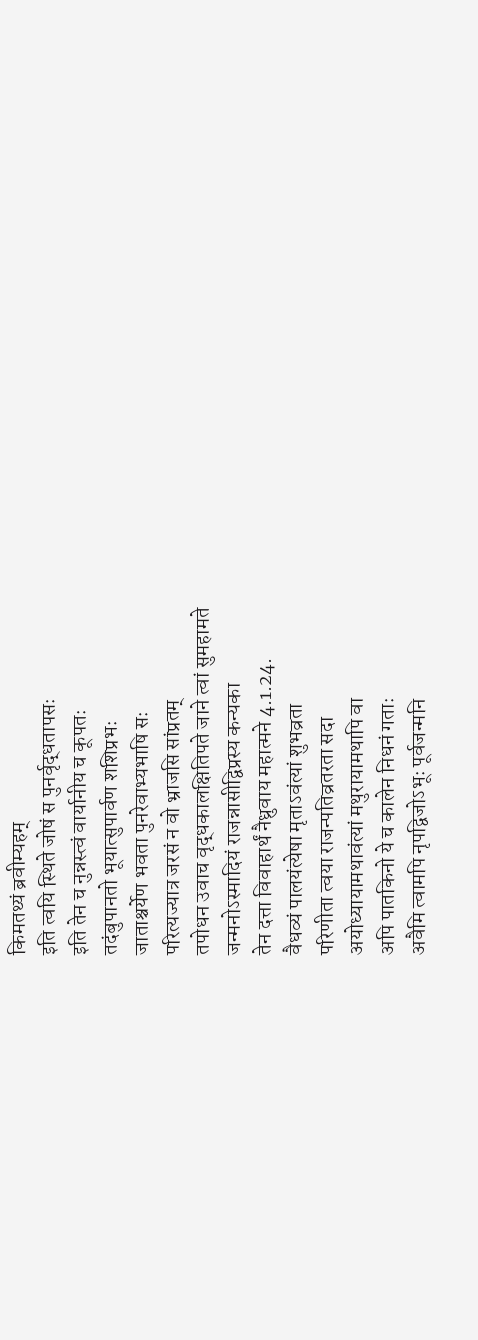किमतथ्यं ब्रवीम्यहम्
इति त्वयि स्थिते जोषं स पुनर्वृद्धतापसः
इति तेन च नुन्नस्त्वं वार्यानीय च कूपतः
तदंबुपानतो भूयात्सुपार्वण शशिप्रभः
जाताश्चर्येण भवता पुनरेवाभ्यभाषि सः
परित्यज्यात्र जरसं न वो भ्राजसि सांप्रतम्
तपोधन उवाच वृद्धकालक्षितिपते जाने त्वां सुमहामते
जन्मनोऽस्मादियं राजन्नासीद्विप्रस्य कन्यका
तेन दत्ता विवाहार्थं नैध्रुवाय महात्मने 4.1.24.
वैधव्यं पालयंत्येषा मृताऽवंत्यां शुभव्रता
परिणीता त्वया राजन्पतिव्रतरता सदा
अयोध्यायामथावंत्यां मथुरायामथापि वा
अपि पातकिनो ये च कालेन निधनं गताः
अवैमि त्वामपि नृपद्विजोऽभूः पूर्वजन्मनि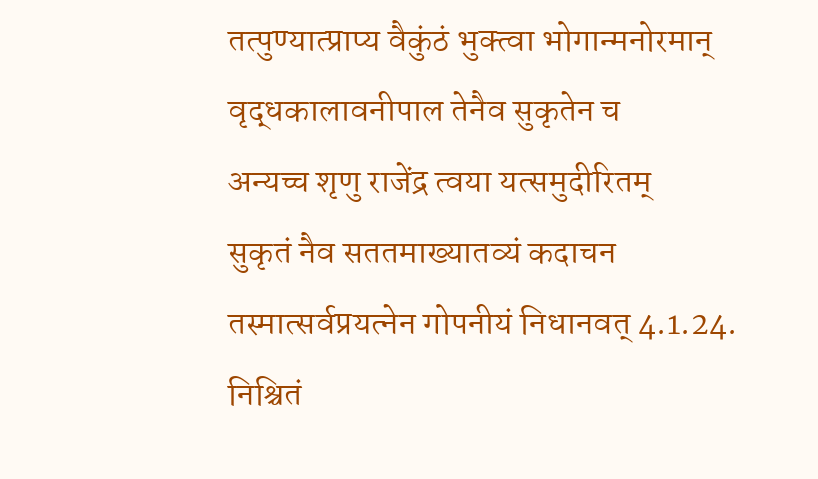तत्पुण्यात्प्राप्य वैकुंठं भुक्त्वा भोगान्मनोरमान्
वृद्धकालावनीपाल तेनैव सुकृतेन च
अन्यच्च शृणु राजेंद्र त्वया यत्समुदीरितम्
सुकृतं नैव सततमाख्यातव्यं कदाचन
तस्मात्सर्वप्रयत्नेन गोपनीयं निधानवत् 4.1.24.
निश्चितं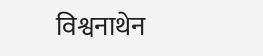विश्वनाथेन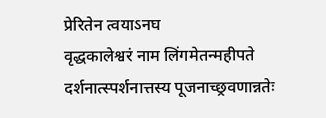प्रेरितेन त्वयाऽनघ
वृद्धकालेश्वरं नाम लिंगमेतन्महीपते
दर्शनात्स्पर्शनात्तस्य पूजनाच्छ्रवणान्नतेः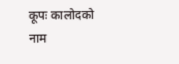कूपः कालोदको नाम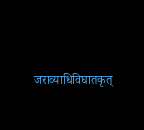जराव्याधिविघातकृत्